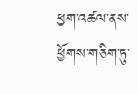ཕྱག་འཚལ་ནས་ཕྱོགས་གཅིག་ཏུ་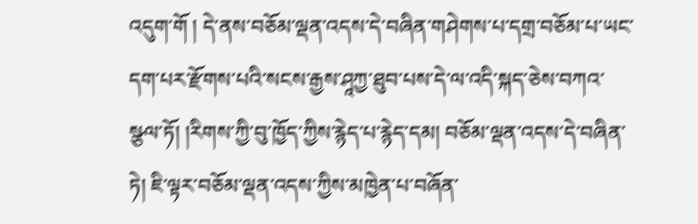འདུག་གོ ། དེ་ནས་བཅོམ་ལྡན་འདས་དེ་བཞིན་གཤེགས་པ་དགྲ་བཅོམ་པ་ཡང་དག་པར་རྫོགས་པའི་སངས་རྒྱས་ཤཱཀྱ་ཐུབ་པས་དེ་ལ་འདི་སྐད་ཅེས་བཀའ་སྩལ་ཏོ། །རིགས་ཀྱི་བུ་ཁྱོད་ཀྱིས་རྙེད་པ་རྙེད་དམ། བཅོམ་ལྡན་འདས་དེ་བཞིན་ཏེ། ཇི་ལྟར་བཅོམ་ལྡན་འདས་ཀྱིས་མཁྱེན་པ་བཞོན་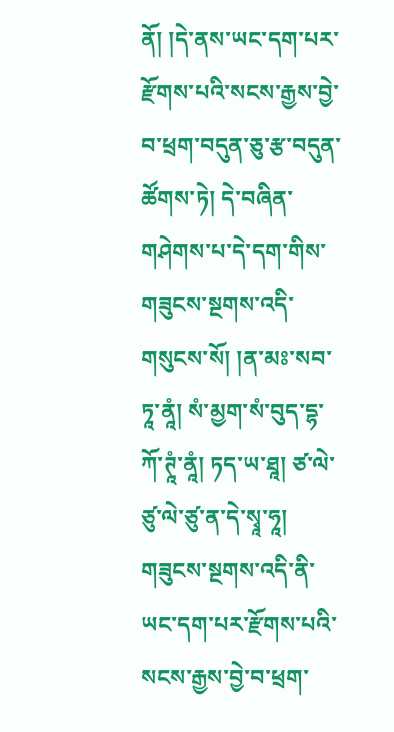ནོ། །དེ་ནས་ཡང་དག་པར་རྫོགས་པའི་སངས་རྒྱས་བྱེ་བ་ཕྲག་བདུན་ཅུ་རྩ་བདུན་ཚོགས་ཏེ། དེ་བཞིན་གཤེགས་པ་དེ་དག་གིས་གཟུངས་སྔགས་འདི་གསུངས་སོ། །ན་མཿ་སབ་ཏཱ་ནཱཾ། སཾ་མྱག་སཾ་བུད་དྷ་ཀོ་ཊཱཾ་ནཱཾ། ཏད་ཡ་ཐཱ། ཙ་ལེ་ཙུ་ལེ་ཙུ་ན་དེ་སྭཱ་ཧཱ། གཟུངས་སྔགས་འདི་ནི་ཡང་དག་པར་རྫོགས་པའི་སངས་རྒྱས་བྱེ་བ་ཕྲག་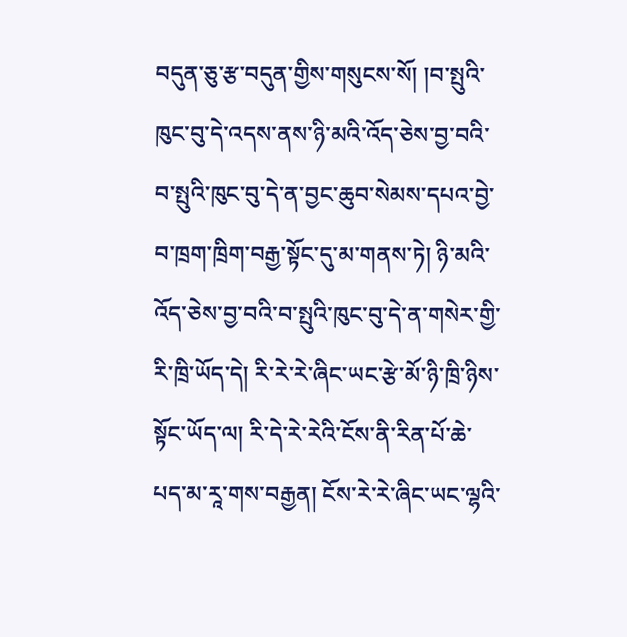བདུན་ཅུ་རྩ་བདུན་གྱིས་གསུངས་སོ། །བ་སྤུའི་ཁུང་བུ་དེ་འདས་ནས་ཉི་མའི་འོད་ཅེས་བྱ་བའི་བ་སྤུའི་ཁུང་བུ་དེ་ན་བྱང་ཆུབ་སེམས་དཔའ་བྱེ་བ་ཁྲག་ཁྲིག་བརྒྱ་སྟོང་དུ་མ་གནས་ཏེ། ཉི་མའི་འོད་ཅེས་བྱ་བའི་བ་སྤུའི་ཁུང་བུ་དེ་ན་གསེར་གྱི་རི་ཁྲི་ཡོད་དེ། རི་རེ་རེ་ཞིང་ཡང་རྩེ་མོ་ཉི་ཁྲི་ཉིས་སྟོང་ཡོད་ལ། རི་དེ་རེ་རེའི་ངོས་ནི་རིན་པོ་ཆེ་པད་མ་རཱ་གས་བརྒྱན། ངོས་རེ་རེ་ཞིང་ཡང་ལྷའི་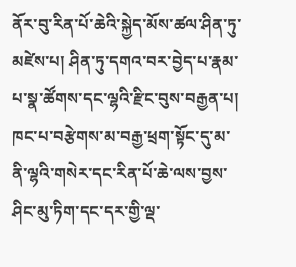ནོར་བུ་རིན་པོ་ཆེའི་སྐྱེད་མོས་ཚལ་ཤིན་ཏུ་མཛེས་པ། ཤིན་ཏུ་དགའ་བར་བྱེད་པ་རྣམ་པ་སྣ་ཚོགས་དང་ལྷའི་རྫིང་བུས་བརྒྱན་པ། ཁང་པ་བརྩེགས་མ་བརྒྱ་ཕྲག་སྟོང་དུ་མ་ནི་ལྷའི་གསེར་དང་རིན་པོ་ཆེ་ལས་བྱས་ཤིང་མུ་ཏིག་དང་དར་གྱི་ལྡ་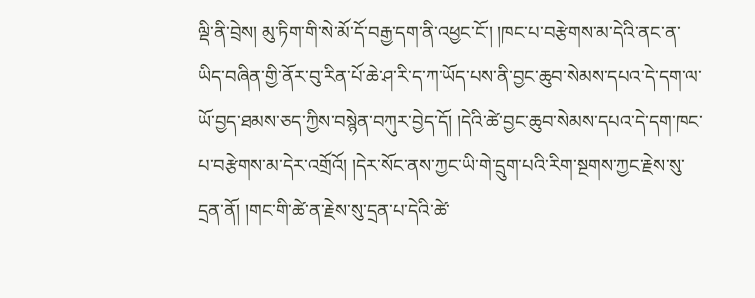ལྡི་ནི་བྲེས། མུ་ཏིག་གི་སེ་མོ་དོ་བརྒྱ་དག་ནི་འཕྱང་ངོ་། །ཁང་པ་བརྩེགས་མ་དེའི་ནང་ན་ཡིད་བཞིན་གྱི་ནོར་བུ་རིན་པོ་ཆེ་ཤ་རི་ད་ཀ་ཡོད་པས་ནི་བྱང་ཆུབ་སེམས་དཔའ་དེ་དག་ལ་ཡོ་བྱད་ཐམས་ཅད་ཀྱིས་བསྙེན་བཀུར་བྱེད་དོ། །དེའི་ཚེ་བྱང་ཆུབ་སེམས་དཔའ་དེ་དག་ཁང་པ་བརྩེགས་མ་དེར་འགྲོའོ། །དེར་སོང་ནས་ཀྱང་ཡི་གེ་དྲུག་པའི་རིག་སྔགས་ཀྱང་རྗེས་སུ་དྲན་ནོ། །གང་གི་ཚེ་ན་རྗེས་སུ་དྲན་པ་དེའི་ཚེ་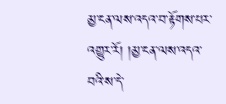མྱ་ངན་ལས་འདའ་བ་རྟོགས་པར་འགྱུར་རོ། །མྱ་ངན་ལས་འདའ་བའི་ས་དེ་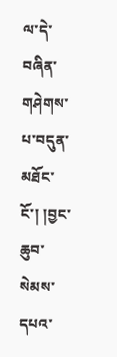ལ་དེ་བཞིན་གཤེགས་པ་བདུན་མཐོང་ངོ་། །བྱང་ཆུབ་སེམས་དཔའ་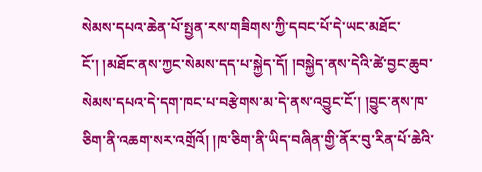སེམས་དཔའ་ཆེན་པོ་སྤྱན་རས་གཟིགས་ཀྱི་དབང་པོ་དེ་ཡང་མཐོང་ངོ་། །མཐོང་ནས་ཀྱང་སེམས་དད་པ་སྐྱེད་དོ། །བསྐྱེད་ནས་དེའི་ཚེ་བྱང་ཆུབ་སེམས་དཔའ་དེ་དག་ཁང་པ་བརྩེགས་མ་དེ་ནས་འབྱུང་ངོ་། །བྱུང་ནས་ཁ་ཅིག་ནི་འཆག་སར་འགྲོའོ། །ཁ་ཅིག་ནི་ཡིད་བཞིན་གྱི་ནོར་བུ་རིན་པོ་ཆེའི་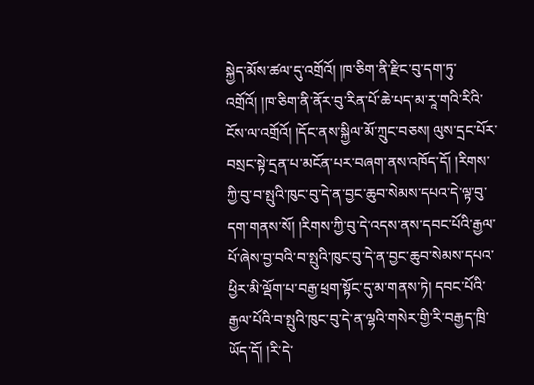སྐྱེད་མོས་ཚལ་དུ་འགྲོའོ། །ཁ་ཅིག་ནི་རྫིང་བུ་དག་ཏུ་འགྲོའོ། །ཁ་ཅིག་ནི་ནོར་བུ་རིན་པོ་ཆེ་པད་མ་རཱ་གའི་རིའི་ངོས་ལ་འགྲོའོ། །དོང་ནས་སྐྱིལ་མོ་ཀྲུང་བཅས། ལུས་དྲང་པོར་བསྲང་སྟེ་དྲན་པ་མངོན་པར་བཞག་ནས་འཁོད་དོ། །རིགས་ཀྱི་བུ་བ་སྤུའི་ཁུང་བུ་དེ་ན་བྱང་ཆུབ་སེམས་དཔའ་དེ་ལྟ་བུ་དག་གནས་སོ། །རིགས་ཀྱི་བུ་དེ་འདས་ནས་དབང་པོའི་རྒྱལ་པོ་ཞེས་བྱ་བའི་བ་སྤུའི་ཁུང་བུ་དེ་ན་བྱང་ཆུབ་སེམས་དཔའ་ཕྱིར་མི་ལྡོག་པ་བརྒྱ་ཕྲག་སྟོང་དུ་མ་གནས་ཏེ། དབང་པོའི་རྒྱལ་པོའི་བ་སྤུའི་ཁུང་བུ་དེ་ན་ལྷའི་གསེར་གྱི་རི་བརྒྱད་ཁྲི་ཡོད་དོ། །རི་དེ་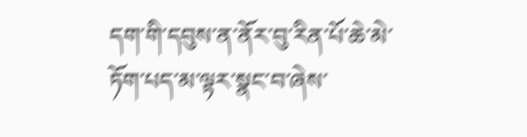དག་གི་དབུས་ན་ནོར་བུ་རིན་པོ་ཆེ་མེ་ཏོག་པད་མ་ལྟར་སྣང་བ་ཞེས་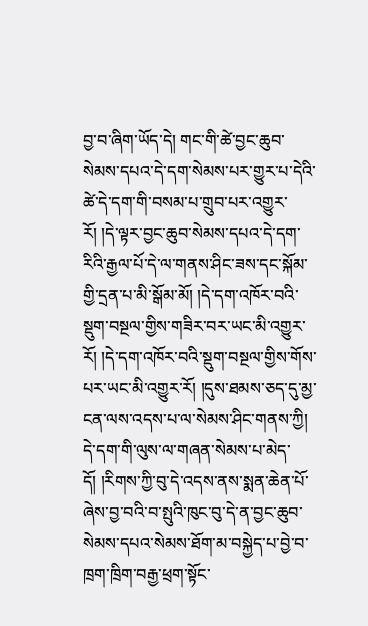བྱ་བ་ཞིག་ཡོད་དེ། གང་གི་ཚེ་བྱང་ཆུབ་སེམས་དཔའ་དེ་དག་སེམས་པར་གྱུར་པ་དེའི་ཚེ་དེ་དག་གི་བསམ་པ་གྲུབ་པར་འགྱུར་རོ། །དེ་ལྟར་བྱང་ཆུབ་སེམས་དཔའ་དེ་དག་རིའི་རྒྱལ་པོ་དེ་ལ་གནས་ཤིང་ཟས་དང་སྐོམ་གྱི་དྲན་པ་མི་སྒོམ་མོ། །དེ་དག་འཁོར་བའི་སྡུག་བསྔལ་གྱིས་གཟིར་བར་ཡང་མི་འགྱུར་རོ། །དེ་དག་འཁོར་བའི་སྡུག་བསྔལ་གྱིས་གོས་པར་ཡང་མི་འགྱུར་རོ། །དུས་ཐམས་ཅད་དུ་མྱ་ངན་ལས་འདས་པ་ལ་སེམས་ཤིང་གནས་ཀྱི། དེ་དག་གི་ལུས་ལ་གཞན་སེམས་པ་མེད་དོ། །རིགས་ཀྱི་བུ་དེ་འདས་ནས་སྨན་ཆེན་པོ་ཞེས་བྱ་བའི་བ་སྤུའི་ཁུང་བུ་དེ་ན་བྱང་ཆུབ་སེམས་དཔའ་སེམས་ཐོག་མ་བསྐྱེད་པ་བྱེ་བ་ཁྲག་ཁྲིག་བརྒྱ་ཕྲག་སྟོང་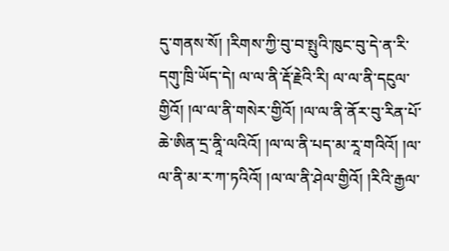དུ་གནས་སོ། །རིགས་ཀྱི་བུ་བ་སྤུའི་ཁུང་བུ་དེ་ན་རི་དགུ་ཁྲི་ཡོད་དེ། ལ་ལ་ནི་རྡོ་རྗེའི་རི། ལ་ལ་ནི་དངུལ་གྱིའོ། །ལ་ལ་ནི་གསེར་གྱིའོ། །ལ་ལ་ནི་ནོར་བུ་རིན་པོ་ཆེ་ཨིན་དྲ་ནཱི་ལའིའོ། །ལ་ལ་ནི་པད་མ་རཱ་གའིའོ། །ལ་ལ་ནི་མ་ར་ཀ་ཏའིའོ། །ལ་ལ་ནི་ཤེལ་གྱིའོ། །རིའི་རྒྱལ་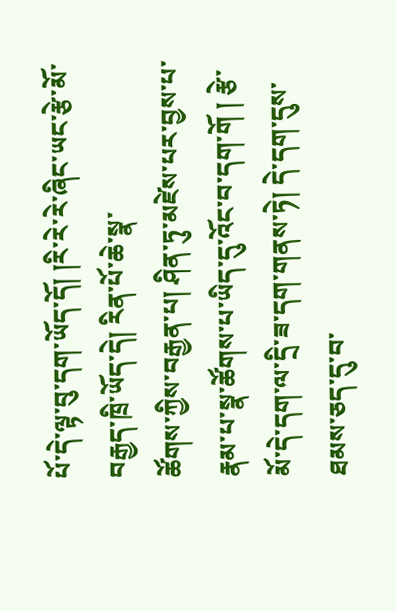པོ་དེ་ལྟ་བུ་དག་ཡོད་དོ། །རི་རེ་རེ་ཞིང་ཡང་རྩེ་མོ་བརྒྱད་ཁྲི་ཡོད་དེ། རིན་པོ་ཆེ་སྣ་
ཚོགས་ཀྱིས་བརྒྱན་པ། ཤིན་ཏུ་མཛེས་པར་བྱས་པ་རྣམ་པ་སྣ་ཚོགས་པ་ཡིད་དུ་འོང་བ་དག་གོ ། རྩེ་མོ་དེ་དག་ལ་དྲི་ཟ་དག་གནས་ཏེ། དེ་དག་དུས་ཐམས་ཅད་དུ་བ་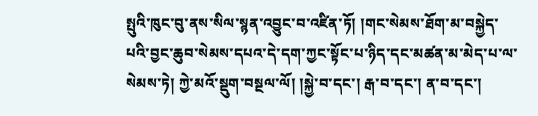སྤུའི་ཁུང་བུ་ནས་སིལ་སྙན་འབྱུང་བ་འཛིན་ཏོ། །གང་སེམས་ཐོག་མ་བསྐྱེད་པའི་བྱང་ཆུབ་སེམས་དཔའ་དེ་དག་ཀྱང་སྟོང་པ་ཉིད་དང་མཚན་མ་མེད་པ་ལ་སེམས་ཏེ། ཀྱེ་མའོ་སྡུག་བསྔལ་ལོ། །སྐྱེ་བ་དང་། རྒ་བ་དང་། ན་བ་དང་།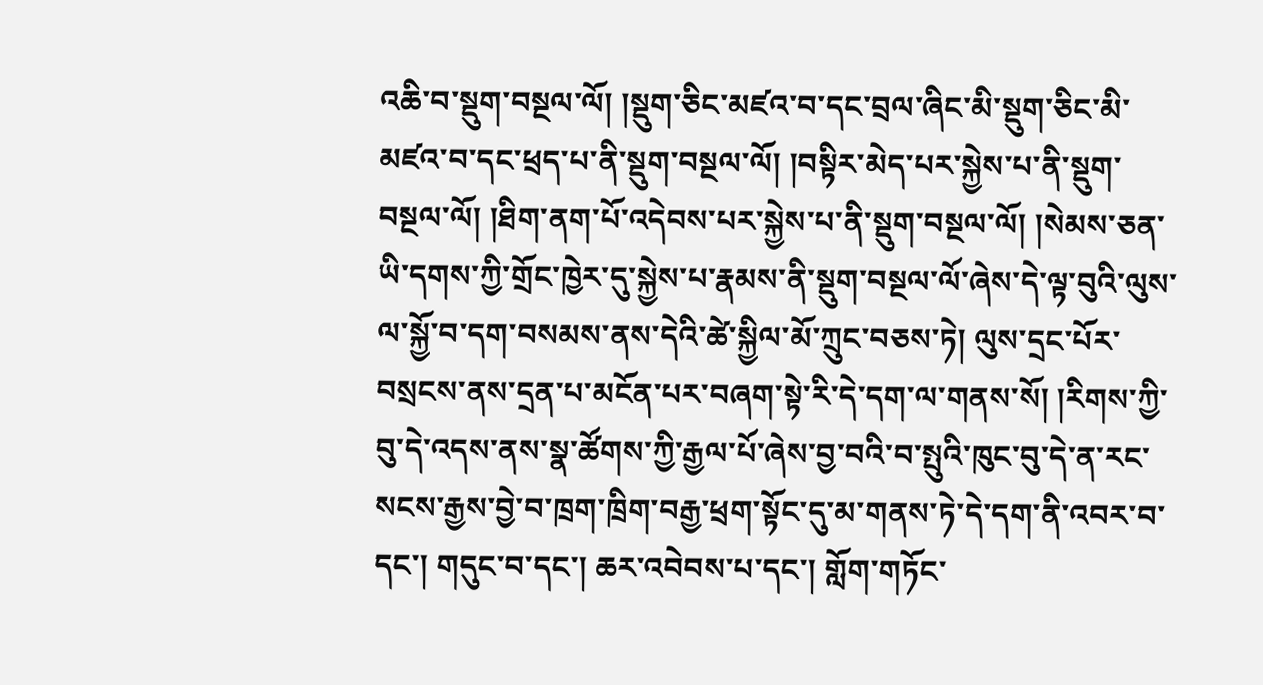འཆི་བ་སྡུག་བསྔལ་ལོ། །སྡུག་ཅིང་མཛའ་བ་དང་བྲལ་ཞིང་མི་སྡུག་ཅིང་མི་མཛའ་བ་དང་ཕྲད་པ་ནི་སྡུག་བསྔལ་ལོ། །བསྟིར་མེད་པར་སྐྱེས་པ་ནི་སྡུག་བསྔལ་ལོ། །ཐིག་ནག་པོ་འདེབས་པར་སྐྱེས་པ་ནི་སྡུག་བསྔལ་ལོ། །སེམས་ཅན་ཡི་དགས་ཀྱི་གྲོང་ཁྱེར་དུ་སྐྱེས་པ་རྣམས་ནི་སྡུག་བསྔལ་ལོ་ཞེས་དེ་ལྟ་བུའི་ལུས་ལ་སྐྱོ་བ་དག་བསམས་ནས་དེའི་ཚེ་སྐྱིལ་མོ་ཀྲུང་བཅས་ཏེ། ལུས་དྲང་པོར་བསྲངས་ནས་དྲན་པ་མངོན་པར་བཞག་སྟེ་རི་དེ་དག་ལ་གནས་སོ། །རིགས་ཀྱི་བུ་དེ་འདས་ནས་སྣ་ཚོགས་ཀྱི་རྒྱལ་པོ་ཞེས་བྱ་བའི་བ་སྤུའི་ཁུང་བུ་དེ་ན་རང་སངས་རྒྱས་བྱེ་བ་ཁྲག་ཁྲིག་བརྒྱ་ཕྲག་སྟོང་དུ་མ་གནས་ཏེ་དེ་དག་ནི་འབར་བ་དང་། གདུང་བ་དང་། ཆར་འབེབས་པ་དང་། གློག་གཏོང་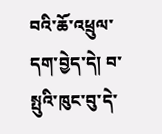བའི་ཆོ་འཕྲུལ་དག་བྱེད་དེ། བ་སྤུའི་ཁུང་བུ་དེ་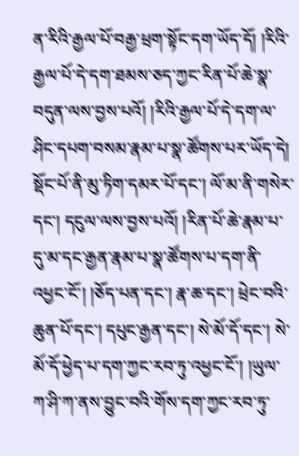ན་རིའི་རྒྱལ་པོ་བརྒྱ་ཕྲག་སྟོང་དག་ཡོད་དོ། །རིའི་རྒྱལ་པོ་དེ་དག་ཐམས་ཅད་ཀྱང་རིན་པོ་ཆེ་སྣ་བདུན་ལས་བྱས་པའོ། །རིའི་རྒྱལ་པོ་དེ་དག་ལ་ཤིང་དཔག་བསམ་རྣམ་པ་སྣ་ཚོགས་པར་ཡོད་དེ། སྡོང་པོ་ནི་མུ་ཏིག་དམར་པོ་དང་། ལོ་མ་ནི་གསེར་དང་། དངུལ་ལས་བྱས་པའོ། །རིན་པོ་ཆེ་རྣམ་པ་དུ་མ་དང་རྒྱན་རྣམ་པ་སྣ་ཚོགས་པ་དག་ནི་འཕྱང་ངོ་། །ཅོད་པན་དང་། རྣ་ཆ་དང་། ཕྲེང་བའི་ཆུན་པོ་དང་། དཔུང་རྒྱན་དང་། སེ་མོ་དོ་དང་། སེ་མོ་དོ་ཕྱེད་པ་དག་ཀྱང་རབ་ཏུ་འཕྱང་ངོ་། །ཡུལ་ཀ་ཤི་ཀ་ནས་བྱུང་བའི་གོས་དག་ཀྱང་རབ་ཏུ་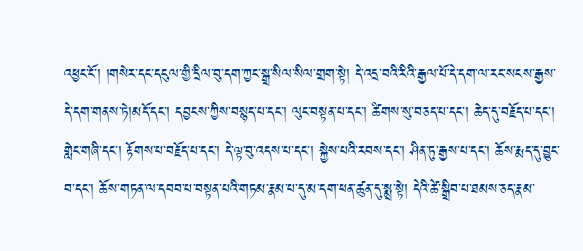འཕྱང་ངོ་། །གསེར་དང་དངུལ་གྱི་དྲིལ་བུ་དག་ཀྱང་སྒྲ་སིལ་སིལ་གྲག་སྟེ། དེ་འདྲ་བའི་རིའི་རྒྱལ་པོ་དེ་དག་ལ་རང་སངས་རྒྱས་དེ་དག་གནས་ཏེ།མདོ་དང་། དབྱངས་ཀྱིས་བསྙད་པ་དང་། ལུང་བསྟན་པ་དང་། ཚིགས་སུ་བཅད་པ་དང་། ཆེད་དུ་བརྗོད་པ་དང་། གླེང་གཞི་དང་། རྟོགས་པ་བརྗོད་པ་དང་། དེ་ལྟ་བུ་འདས་པ་དང་། སྐྱེས་པའི་རབས་དང་། ཤིན་ཏུ་རྒྱས་པ་དང་། ཆོས་རྨད་དུ་བྱུང་བ་དང་། ཆོས་གཏན་ལ་དབབ་པ་བསྟན་པའི་གཏམ་རྣམ་པ་དུ་མ་དག་ཕན་ཚུན་དུ་སྨྲ་སྟེ། དེའི་ཚེ་སྒྲིབ་པ་ཐམས་ཅད་རྣམ་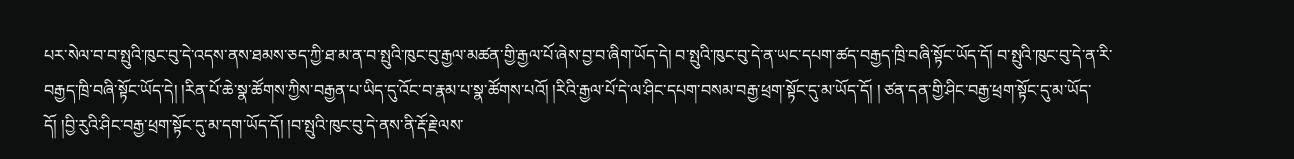པར་སེལ་བ་བ་སྤུའི་ཁུང་བུ་དེ་འདས་ནས་ཐམས་ཅད་ཀྱི་ཐ་མ་ན་བ་སྤུའི་ཁུང་བུ་རྒྱལ་མཚན་གྱི་རྒྱལ་པོ་ཞེས་བྱ་བ་ཞིག་ཡོད་དེ། བ་སྤུའི་ཁུང་བུ་དེ་ན་ཡང་དཔག་ཚད་བརྒྱད་ཁྲི་བཞི་སྟོང་ཡོད་དོ། བ་སྤུའི་ཁུང་བུ་དེ་ན་རི་བརྒྱད་ཁྲི་བཞི་སྟོང་ཡོད་དེ། །རིན་པོ་ཆེ་སྣ་ཚོགས་ཀྱིས་བརྒྱན་པ་ཡིད་དུ་འོང་བ་རྣམ་པ་སྣ་ཚོགས་པའོ། །རིའི་རྒྱལ་པོ་དེ་ལ་ཤིང་དཔག་བསམ་བརྒྱ་ཕྲག་སྟོང་དུ་མ་ཡོད་དོ། ། ཙན་དན་གྱི་ཤིང་བརྒྱ་ཕྲག་སྟོང་དུ་མ་ཡོད་དོ། །བྱི་རུའི་ཤིང་བརྒྱ་ཕྲག་སྟོང་དུ་མ་དག་ཡོད་དོ། །བ་སྤུའི་ཁུང་བུ་དེ་ནས་ནི་རྡོ་རྗེ་ལས་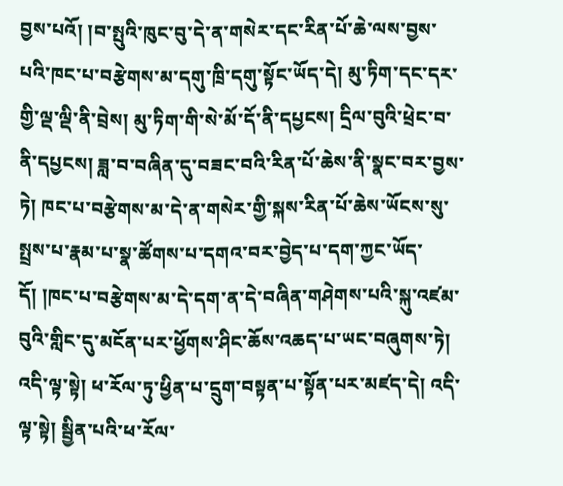བྱས་པའོ། །བ་སྤུའི་ཁུང་བུ་དེ་ན་གསེར་དང་རིན་པོ་ཆེ་ལས་བྱས་པའི་ཁང་པ་བརྩེགས་མ་དགུ་ཁྲི་དགུ་སྟོང་ཡོད་དེ། མུ་ཏིག་དང་དར་གྱི་ལྡ་ལྡི་ནི་བྲེས། མུ་ཏིག་གི་སེ་མོ་དོ་ནི་དཔྱངས། དྲིལ་བུའི་ཕྲེང་བ་ནི་དཔྱངས། ཟླ་བ་བཞིན་དུ་བཟང་བའི་རིན་པོ་ཆེས་ནི་སྣང་བར་བྱས་ཏེ། ཁང་པ་བརྩེགས་མ་དེ་ན་གསེར་གྱི་སྐས་རིན་པོ་ཆེས་ཡོངས་སུ་སྤྲས་པ་རྣམ་པ་སྣ་ཚོགས་པ་དགའ་བར་བྱེད་པ་དག་ཀྱང་ཡོད་དོ། །ཁང་པ་བརྩེགས་མ་དེ་དག་ན་དེ་བཞིན་གཤེགས་པའི་སྐུ་འཛམ་བུའི་གླིང་དུ་མངོན་པར་ཕྱོགས་ཤིང་ཆོས་འཆད་པ་ཡང་བཞུགས་ཏེ། འདི་ལྟ་སྟེ། ཕ་རོལ་ཏུ་ཕྱིན་པ་དྲུག་བསྟན་པ་སྟོན་པར་མཛད་དེ། འདི་ལྟ་སྟེ། སྦྱིན་པའི་ཕ་རོལ་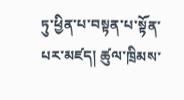ཏུ་ཕྱིན་པ་བསྟན་པ་སྟོན་པར་མཛད། ཚུལ་ཁྲིམས་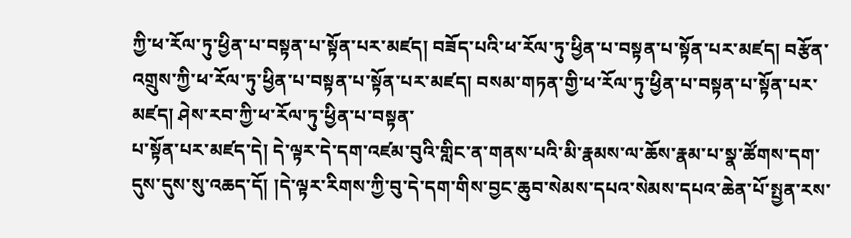ཀྱི་ཕ་རོལ་ཏུ་ཕྱིན་པ་བསྟན་པ་སྟོན་པར་མཛད། བཟོད་པའི་ཕ་རོལ་ཏུ་ཕྱིན་པ་བསྟན་པ་སྟོན་པར་མཛད། བརྩོན་འགྲུས་ཀྱི་ཕ་རོལ་ཏུ་ཕྱིན་པ་བསྟན་པ་སྟོན་པར་མཛད། བསམ་གཏན་གྱི་ཕ་རོལ་ཏུ་ཕྱིན་པ་བསྟན་པ་སྟོན་པར་མཛད། ཤེས་རབ་ཀྱི་ཕ་རོལ་ཏུ་ཕྱིན་པ་བསྟན་
པ་སྟོན་པར་མཛད་དེ། དེ་ལྟར་དེ་དག་འཛམ་བུའི་གླིང་ན་གནས་པའི་མི་རྣམས་ལ་ཆོས་རྣམ་པ་སྣ་ཚོགས་དག་དུས་དུས་སུ་འཆད་དོ། །དེ་ལྟར་རིགས་ཀྱི་བུ་དེ་དག་གིས་བྱང་ཆུབ་སེམས་དཔའ་སེམས་དཔའ་ཆེན་པོ་སྤྱན་རས་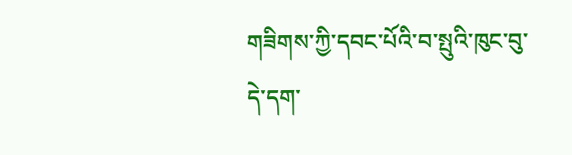གཟིགས་ཀྱི་དབང་པོའི་བ་སྤུའི་ཁུང་བུ་དེ་དག་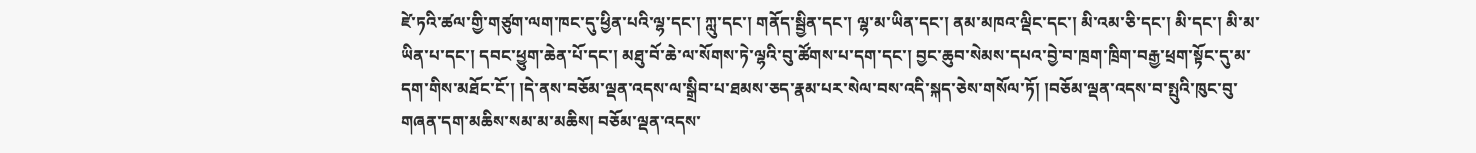ཛེ་ཏའི་ཚལ་གྱི་གཙུག་ལག་ཁང་དུ་ཕྱིན་པའི་ལྷ་དང་། ཀླུ་དང་། གནོད་སྦྱིན་དང་། ལྷ་མ་ཡིན་དང་། ནམ་མཁའ་ལྡིང་དང་། མི་འམ་ཅི་དང་། མི་དང་། མི་མ་ཡིན་པ་དང་། དབང་ཕྱུག་ཆེན་པོ་དང་། མཐུ་བོ་ཆེ་ལ་སོགས་ཏེ་ལྷའི་བུ་ཚོགས་པ་དག་དང་། བྱང་ཆུབ་སེམས་དཔའ་བྱེ་བ་ཁྲག་ཁྲིག་བརྒྱ་ཕྲག་སྟོང་དུ་མ་དག་གིས་མཐོང་ངོ་། །དེ་ནས་བཅོམ་ལྡན་འདས་ལ་སྒྲིབ་པ་ཐམས་ཅད་རྣམ་པར་སེལ་བས་འདི་སྐད་ཅེས་གསོལ་ཏོ། །བཅོམ་ལྡན་འདས་བ་སྤུའི་ཁུང་བུ་གཞན་དག་མཆིས་སམ་མ་མཆིས། བཅོམ་ལྡན་འདས་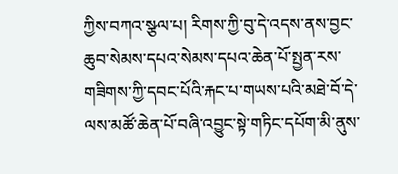ཀྱིས་བཀའ་སྩལ་པ། རིགས་ཀྱི་བུ་དེ་འདས་ནས་བྱང་ཆུབ་སེམས་དཔའ་སེམས་དཔའ་ཆེན་པོ་སྤྱན་རས་གཟིགས་ཀྱི་དབང་པོའི་རྐང་པ་གཡས་པའི་མཐེ་བོ་དེ་ལས་མཚོ་ཆེན་པོ་བཞི་འབྱུང་སྟེ་གཏིང་དཔོག་མི་ནུས་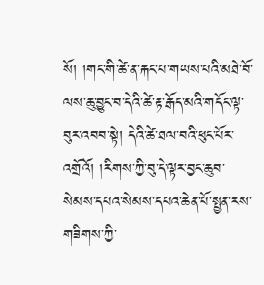སོ། །གང་གི་ཚེ་ན་རྐང་པ་གཡས་པའི་མཐེ་བོ་ལས་ཆུ་བྱུང་བ་དེའི་ཚེ་རྟ་རྒོད་མའི་གདོང་ལྟ་བུར་འབབ་སྟེ། དེའི་ཚེ་ཐལ་བའི་ཕུང་པོར་འགྲོའོ། །རིགས་ཀྱི་བུ་དེ་ལྟར་བྱང་ཆུབ་སེམས་དཔའ་སེམས་དཔའ་ཆེན་པོ་སྤྱན་རས་གཟིགས་ཀྱི་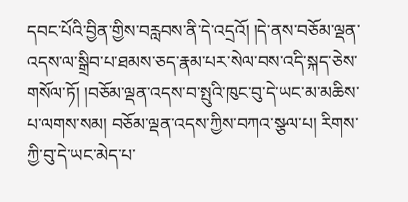དབང་པོའི་བྱིན་གྱིས་བརླབས་ནི་དེ་འདྲའོ། །དེ་ནས་བཅོམ་ལྡན་འདས་ལ་སྒྲིབ་པ་ཐམས་ཅད་རྣམ་པར་སེལ་བས་འདི་སྐད་ཅེས་གསོལ་ཏོ། །བཅོམ་ལྡན་འདས་བ་སྤུའི་ཁུང་བུ་དེ་ཡང་མ་མཆིས་པ་ལགས་སམ། བཅོམ་ལྡན་འདས་ཀྱིས་བཀའ་སྩལ་པ། རིགས་ཀྱི་བུ་དེ་ཡང་མེད་པ་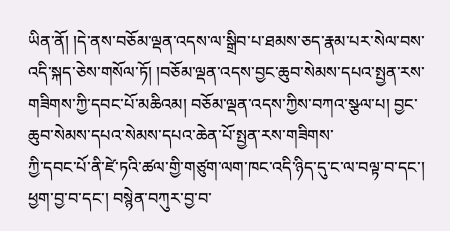ཡིན་ནོ། །དེ་ནས་བཅོམ་ལྡན་འདས་ལ་སྒྲིབ་པ་ཐམས་ཅད་རྣམ་པར་སེལ་བས་འདི་སྐད་ཅེས་གསོལ་ཏོ། །བཅོམ་ལྡན་འདས་བྱང་ཆུབ་སེམས་དཔའ་སྤྱན་རས་གཟིགས་ཀྱི་དབང་པོ་མཆིའམ། བཅོམ་ལྡན་འདས་ཀྱིས་བཀའ་སྩལ་པ། བྱང་ཆུབ་སེམས་དཔའ་སེམས་དཔའ་ཆེན་པོ་སྤྱན་རས་གཟིགས་
ཀྱི་དབང་པོ་ནི་ཛེ་ཏའི་ཚལ་གྱི་གཙུག་ལག་ཁང་འདི་ཉིད་དུ་ང་ལ་བལྟ་བ་དང་། ཕྱག་བྱ་བ་དང་། བསྙེན་བཀུར་བྱ་བ་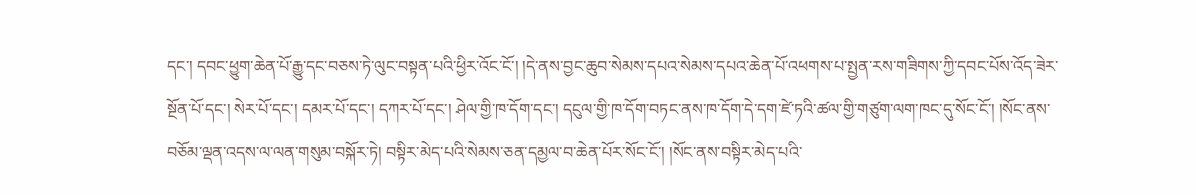དང་། དབང་ཕྱུག་ཆེན་པོ་རྒྱུ་དང་བཅས་ཏེ་ལུང་བསྟན་པའི་ཕྱིར་འོང་ངོ་། །དེ་ནས་བྱང་ཆུབ་སེམས་དཔའ་སེམས་དཔའ་ཆེན་པོ་འཕགས་པ་སྤྱན་རས་གཟིགས་ཀྱི་དབང་པོས་འོད་ཟེར་སྔོན་པོ་དང་། སེར་པོ་དང་། དམར་པོ་དང་། དཀར་པོ་དང་། ཤེལ་གྱི་ཁ་དོག་དང་། དངུལ་གྱི་ཁ་དོག་བཏང་ནས་ཁ་དོག་དེ་དག་ཛེ་ཏའི་ཚལ་གྱི་གཙུག་ལག་ཁང་དུ་སོང་ངོ་། །སོང་ནས་བཅོམ་ལྡན་འདས་ལ་ལན་གསུམ་བསྐོར་ཏེ། བསྟིར་མེད་པའི་སེམས་ཅན་དམྱལ་བ་ཆེན་པོར་སོང་ངོ་། །སོང་ནས་བསྟིར་མེད་པའི་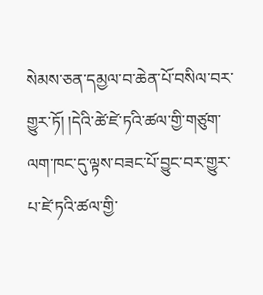སེམས་ཅན་དམྱལ་བ་ཆེན་པོ་བསིལ་བར་གྱུར་ཏོ། །དེའི་ཚེ་ཛེ་ཏའི་ཚལ་གྱི་གཙུག་ལག་ཁང་དུ་ལྟས་བཟང་པོ་བྱུང་བར་གྱུར་པ་ཛེ་ཏའི་ཚལ་གྱི་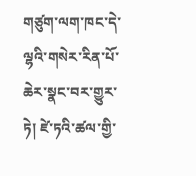གཙུག་ལག་ཁང་དེ་ལྷའི་གསེར་རིན་པོ་ཆེར་སྣང་བར་གྱུར་ཏེ། ཛེ་ཏའི་ཚལ་གྱི་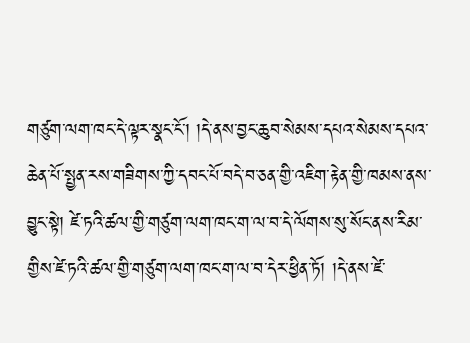གཙུག་ལག་ཁང་དེ་ལྟར་སྣང་ངོ་། །དེ་ནས་བྱང་ཆུབ་སེམས་དཔའ་སེམས་དཔའ་ཆེན་པོ་སྤྱན་རས་གཟིགས་ཀྱི་དབང་པོ་བདེ་བ་ཅན་གྱི་འཇིག་རྟེན་གྱི་ཁམས་ནས་བྱུང་སྟེ། ཛེ་ཏའི་ཚལ་གྱི་གཙུག་ལག་ཁང་ག་ལ་བ་དེ་ལོགས་སུ་སོང་ནས་རིམ་གྱིས་ཛེ་ཏའི་ཚལ་གྱི་གཙུག་ལག་ཁང་ག་ལ་བ་དེར་ཕྱིན་ཏོ། །དེ་ནས་ཛེ་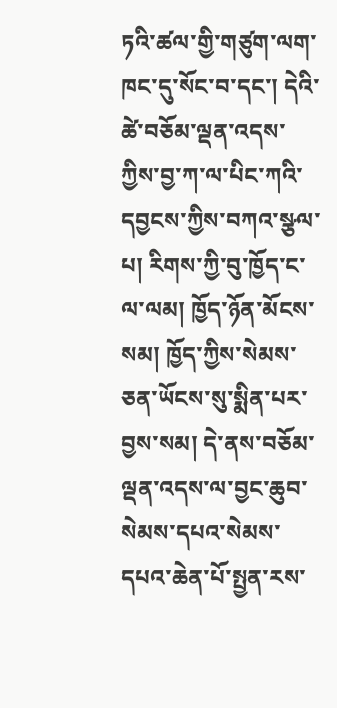ཏའི་ཚལ་གྱི་གཙུག་ལག་ཁང་དུ་སོང་བ་དང་། དེའི་ཚེ་བཅོམ་ལྡན་འདས་ཀྱིས་བྱ་ཀ་ལ་པིང་ཀའི་དབྱངས་ཀྱིས་བཀའ་སྩལ་པ། རིགས་ཀྱི་བུ་ཁྱོད་ང་ལ་ལམ། ཁྱོད་ཉོན་མོངས་སམ། ཁྱོད་ཀྱིས་སེམས་ཅན་ཡོངས་སུ་སྨིན་པར་བྱས་སམ། དེ་ནས་བཅོམ་ལྡན་འདས་ལ་བྱང་ཆུབ་སེམས་དཔའ་སེམས་དཔའ་ཆེན་པོ་སྤྱན་རས་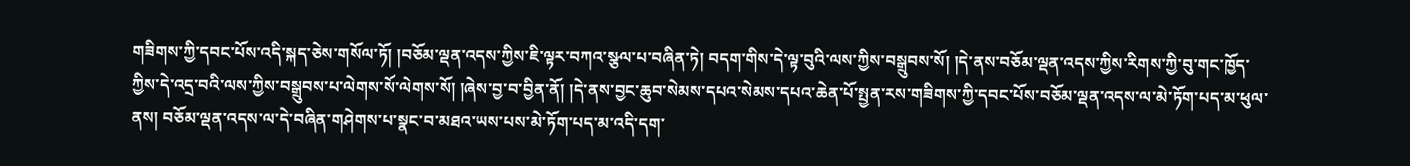གཟིགས་ཀྱི་དབང་པོས་འདི་སྐད་ཅེས་གསོལ་ཏོ། །བཅོམ་ལྡན་འདས་ཀྱིས་ཇི་ལྟར་བཀའ་སྩལ་པ་བཞིན་ཏེ། བདག་གིས་དེ་ལྟ་བུའི་ལས་ཀྱིས་བསྒྲུབས་སོ། །དེ་ནས་བཅོམ་ལྡན་འདས་ཀྱིས་རིགས་ཀྱི་བུ་གང་ཁྱོད་ཀྱིས་དེ་འདྲ་བའི་ལས་ཀྱིས་བསྒྲུབས་པ་ལེགས་སོ་ལེགས་སོ། །ཞེས་བྱ་བ་བྱིན་ནོ། །དེ་ནས་བྱང་ཆུབ་སེམས་དཔའ་སེམས་དཔའ་ཆེན་པོ་སྤྱན་རས་གཟིགས་ཀྱི་དབང་པོས་བཅོམ་ལྡན་འདས་ལ་མེ་ཏོག་པད་མ་ཕུལ་ནས། བཅོམ་ལྡན་འདས་ལ་དེ་བཞིན་གཤེགས་པ་སྣང་བ་མཐའ་ཡས་པས་མེ་ཏོག་པད་མ་འདི་དག་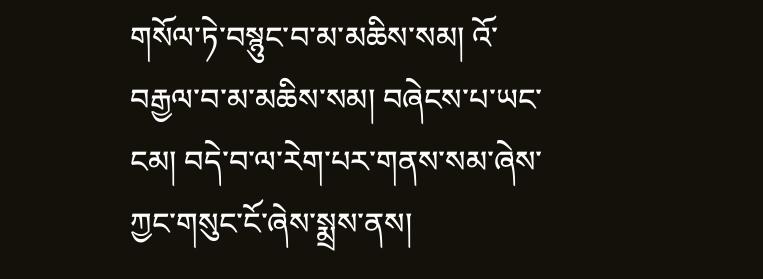གསོལ་ཏེ་བསྙུང་བ་མ་མཆིས་སམ། འོ་བརྒྱལ་བ་མ་མཆིས་སམ། བཞེངས་པ་ཡང་ངམ། བདེ་བ་ལ་རེག་པར་གནས་སམ་ཞེས་ཀྱང་གསུང་ངོ་ཞེས་སྨྲས་ནས།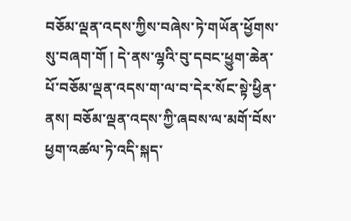བཅོམ་ལྡན་འདས་ཀྱིས་བཞེས་ཏེ་གཡོན་ཕྱོགས་སུ་བཞག་གོ ། དེ་ནས་ལྷའི་བུ་དབང་ཕྱུག་ཆེན་པོ་བཅོམ་ལྡན་འདས་ག་ལ་བ་དེར་སོང་སྟེ་ཕྱིན་ནས། བཅོམ་ལྡན་འདས་ཀྱི་ཞབས་ལ་མགོ་བོས་ཕྱག་འཚལ་ཏེ་འདི་སྐད་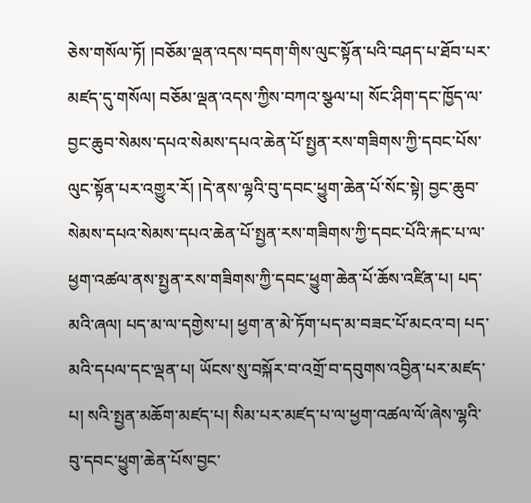ཅེས་གསོལ་ཏོ། །བཅོམ་ལྡན་འདས་བདག་གིས་ལུང་སྟོན་པའི་བཤད་པ་ཐོབ་པར་མཛད་དུ་གསོལ། བཅོམ་ལྡན་འདས་ཀྱིས་བཀའ་སྩལ་པ། སོང་ཤིག་དང་ཁྱོད་ལ་བྱང་ཆུབ་སེམས་དཔའ་སེམས་དཔའ་ཆེན་པོ་སྤྱན་རས་གཟིགས་ཀྱི་དབང་པོས་ལུང་སྟོན་པར་འགྱུར་རོ། །དེ་ནས་ལྷའི་བུ་དབང་ཕྱུག་ཆེན་པོ་སོང་སྟེ། བྱང་ཆུབ་སེམས་དཔའ་སེམས་དཔའ་ཆེན་པོ་སྤྱན་རས་གཟིགས་ཀྱི་དབང་པོའི་རྐང་པ་ལ་ཕྱག་འཚལ་ནས་སྤྱན་རས་གཟིགས་ཀྱི་དབང་ཕྱུག་ཆེན་པོ་ཆོས་འཛིན་པ། པད་མའི་ཞལ། པད་མ་ལ་དགྱེས་པ། ཕྱག་ན་མེ་ཏོག་པད་མ་བཟང་པོ་མངའ་བ། པད་མའི་དཔལ་དང་ལྡན་པ། ཡོངས་སུ་བསྐོར་བ་འགྲོ་བ་དབུགས་འབྱིན་པར་མཛད་པ། སའི་སྤྱན་མཆོག་མཛད་པ། སིམ་པར་མཛད་པ་ལ་ཕྱག་འཚལ་ལོ་ཞེས་ལྷའི་བུ་དབང་ཕྱུག་ཆེན་པོས་བྱང་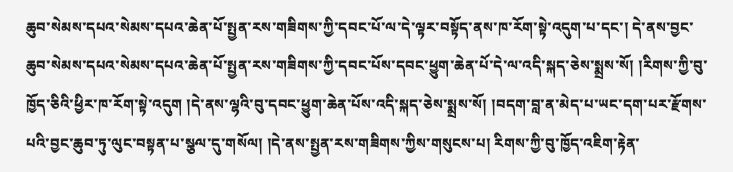ཆུབ་སེམས་དཔའ་སེམས་དཔའ་ཆེན་པོ་སྤྱན་རས་གཟིགས་ཀྱི་དབང་པོ་ལ་དེ་ལྟར་བསྟོད་ནས་ཁ་རོག་སྟེ་འདུག་པ་དང་། དེ་ནས་བྱང་ཆུབ་སེམས་དཔའ་སེམས་དཔའ་ཆེན་པོ་སྤྱན་རས་གཟིགས་ཀྱི་དབང་པོས་དབང་ཕྱུག་ཆེན་པོ་དེ་ལ་འདི་སྐད་ཅེས་སྨྲས་སོ། །རིགས་ཀྱི་བུ་ཁྱོད་ཅིའི་ཕྱིར་ཁ་རོག་སྟེ་འདུག །དེ་ནས་ལྷའི་བུ་དབང་ཕྱུག་ཆེན་པོས་འདི་སྐད་ཅེས་སྨྲས་སོ། །བདག་བླ་ན་མེད་པ་ཡང་དག་པར་རྫོགས་པའི་བྱང་ཆུབ་ཏུ་ལུང་བསྟན་པ་སྩལ་དུ་གསོལ། །དེ་ནས་སྤྱན་རས་གཟིགས་ཀྱིས་གསུངས་པ། རིགས་ཀྱི་བུ་ཁྱོད་འཇིག་རྟེན་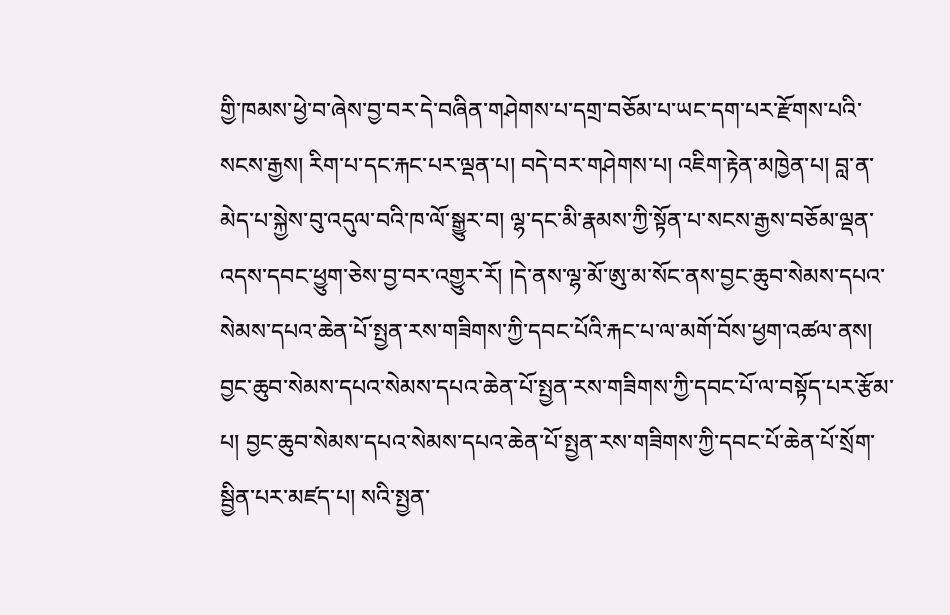གྱི་ཁམས་ཕྱེ་བ་ཞེས་བྱ་བར་དེ་བཞིན་གཤེགས་པ་དགྲ་བཅོམ་པ་ཡང་དག་པར་རྫོགས་པའི་སངས་རྒྱས། རིག་པ་དང་རྐང་པར་ལྡན་པ། བདེ་བར་གཤེགས་པ། འཇིག་རྟེན་མཁྱེན་པ། བླ་ན་མེད་པ་སྐྱེས་བུ་འདུལ་བའི་ཁ་ལོ་སྒྱུར་བ། ལྷ་དང་མི་རྣམས་ཀྱི་སྟོན་པ་སངས་རྒྱས་བཅོམ་ལྡན་འདས་དབང་ཕྱུག་ཅེས་བྱ་བར་འགྱུར་རོ། །དེ་ནས་ལྷ་མོ་ཨུ་མ་སོང་ནས་བྱང་ཆུབ་སེམས་དཔའ་སེམས་དཔའ་ཆེན་པོ་སྤྱན་རས་གཟིགས་ཀྱི་དབང་པོའི་རྐང་པ་ལ་མགོ་བོས་ཕྱག་འཚལ་ནས། བྱང་ཆུབ་སེམས་དཔའ་སེམས་དཔའ་ཆེན་པོ་སྤྱན་རས་གཟིགས་ཀྱི་དབང་པོ་ལ་བསྟོད་པར་རྩོམ་པ། བྱང་ཆུབ་སེམས་དཔའ་སེམས་དཔའ་ཆེན་པོ་སྤྱན་རས་གཟིགས་ཀྱི་དབང་པོ་ཆེན་པོ་སྲོག་སྦྱིན་པར་མཛད་པ། སའི་སྤྱན་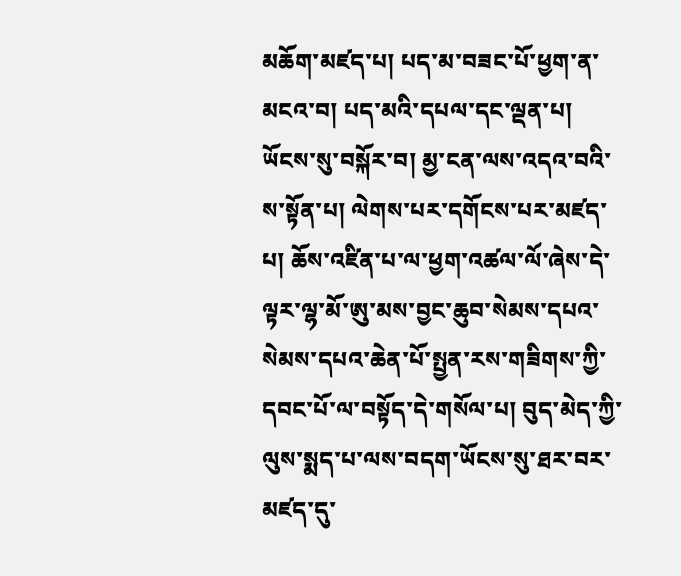མཆོག་མཛད་པ། པད་མ་བཟང་པོ་ཕྱག་ན་མངའ་བ། པད་མའི་དཔལ་དང་ལྡན་པ། ཡོངས་སུ་བསྐོར་བ། མྱ་ངན་ལས་འདའ་བའི་ས་སྟོན་པ། ལེགས་པར་དགོངས་པར་མཛད་པ། ཆོས་འཛིན་པ་ལ་ཕྱག་འཚལ་ལོ་ཞེས་དེ་ལྟར་ལྷ་མོ་ཨུ་མས་བྱང་ཆུབ་སེམས་དཔའ་སེམས་དཔའ་ཆེན་པོ་སྤྱན་རས་གཟིགས་ཀྱི་དབང་པོ་ལ་བསྟོད་དེ་གསོལ་པ། བུད་མེད་ཀྱི་ལུས་སྨད་པ་ལས་བདག་ཡོངས་སུ་ཐར་བར་མཛད་དུ་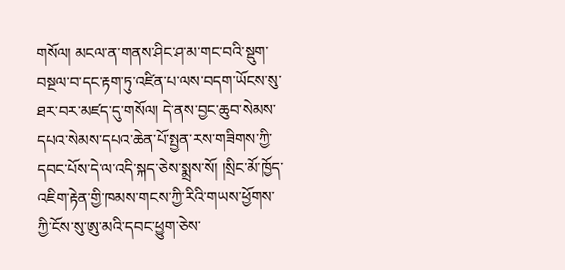གསོལ། མངལ་ན་གནས་ཤིང་ཤ་མ་གང་བའི་སྡུག་བསྔལ་བ་དང་རྟག་ཏུ་འཛིན་པ་ལས་བདག་ཡོངས་སུ་ཐར་བར་མཛད་དུ་གསོལ། དེ་ནས་བྱང་ཆུབ་སེམས་དཔའ་སེམས་དཔའ་ཆེན་པོ་སྤྱན་རས་གཟིགས་ཀྱི་དབང་པོས་དེ་ལ་འདི་སྐད་ཅེས་སྨྲས་སོ། །སྲིང་མོ་ཁྱོད་འཇིག་རྟེན་གྱི་ཁམས་གངས་ཀྱི་རིའི་གཡས་ཕྱོགས་ཀྱི་ངོས་སུ་ཨུ་མའི་དབང་ཕྱུག་ཅེས་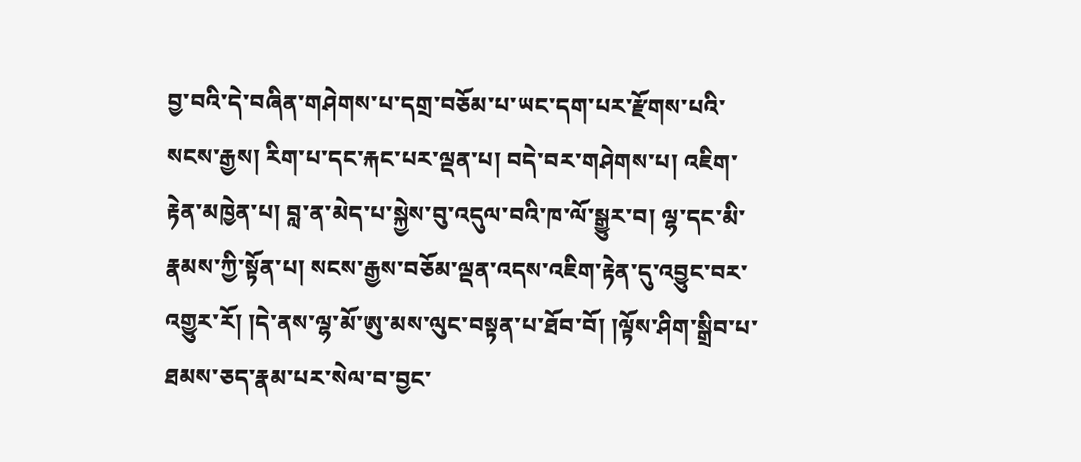བྱ་བའི་དེ་བཞིན་གཤེགས་པ་དགྲ་བཅོམ་པ་ཡང་དག་པར་རྫོགས་པའི་སངས་རྒྱས། རིག་པ་དང་རྐང་པར་ལྡན་པ། བདེ་བར་གཤེགས་པ། འཇིག་རྟེན་མཁྱེན་པ། བླ་ན་མེད་པ་སྐྱེས་བུ་འདུལ་བའི་ཁ་ལོ་སྒྱུར་བ། ལྷ་དང་མི་རྣམས་ཀྱི་སྟོན་པ། སངས་རྒྱས་བཅོམ་ལྡན་འདས་འཇིག་རྟེན་དུ་འབྱུང་བར་འགྱུར་རོ། །དེ་ནས་ལྷ་མོ་ཨུ་མས་ལུང་བསྟན་པ་ཐོབ་བོ། །ལྟོས་ཤིག་སྒྲིབ་པ་ཐམས་ཅད་རྣམ་པར་སེལ་བ་བྱང་